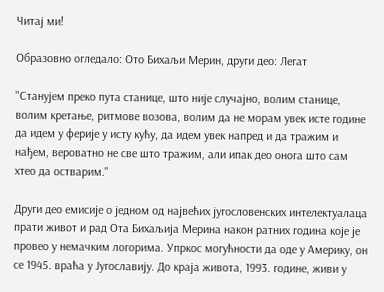Читај ми!

Образовно огледало: Ото Бихаљи Мерин, други део: Легат

"Станујем преко пута станице, што није случајно, волим станице, волим кретање, ритмове возова, волим да не морам увек исте године да идем у ферије у исту кућу, да идем увек напред и да тражим и нађем, вероватно не све што тражим, али ипак део онога што сам хтео да остварим."

Други део емисије о једном од највећих југословенских интелектуалаца прати живот и рад Ота Бихаљија Мерина након ратних година које је провео у немачким логорима. Упркос могућности да оде у Америку, он се 1945. враћа у Југославију. До краја живота, 1993. године, живи у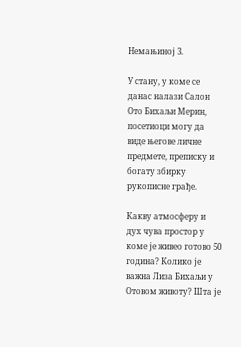Немањиној 3.

У стану, у коме се данас налази Салон Ото Бихаљи Мерин, посетиоци могу да виде његове личне предмете, преписку и богату збирку рукописне грађе.

Какву атмосферу и дух чува простор у коме је живео готово 50 година? Колико је важна Лиза Бихаљи у Отовом животу? Шта је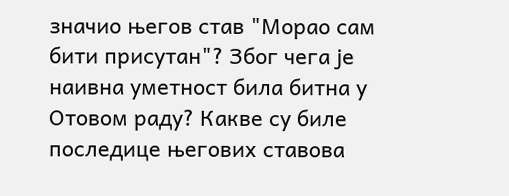значио његов став "Морао сам бити присутан"? Због чега је наивна уметност била битна у Отовом раду? Какве су биле последице његових ставова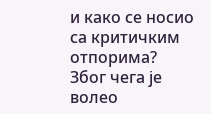и како се носио са критичким отпорима? Због чега је волео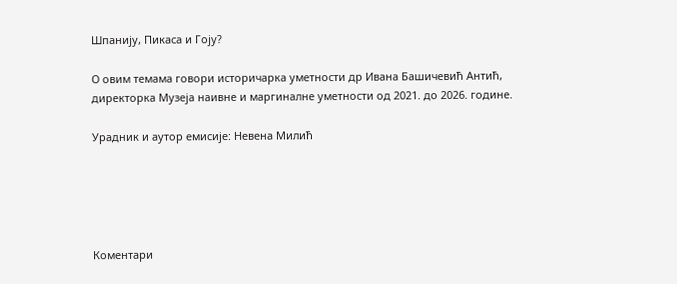Шпанију, Пикаса и Гоју?

О овим темама говори историчарка уметности др Ивана Башичевић Антић, директорка Музеја наивне и маргиналне уметности од 2021. до 2026. године.

Урадник и аутор емисије: Невена Милић





Коментари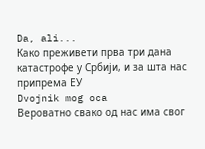Da, ali...
Како преживети прва три дана катастрофе у Србији, и за шта нас припрема ЕУ
Dvojnik mog oca
Вероватно свако од нас има свог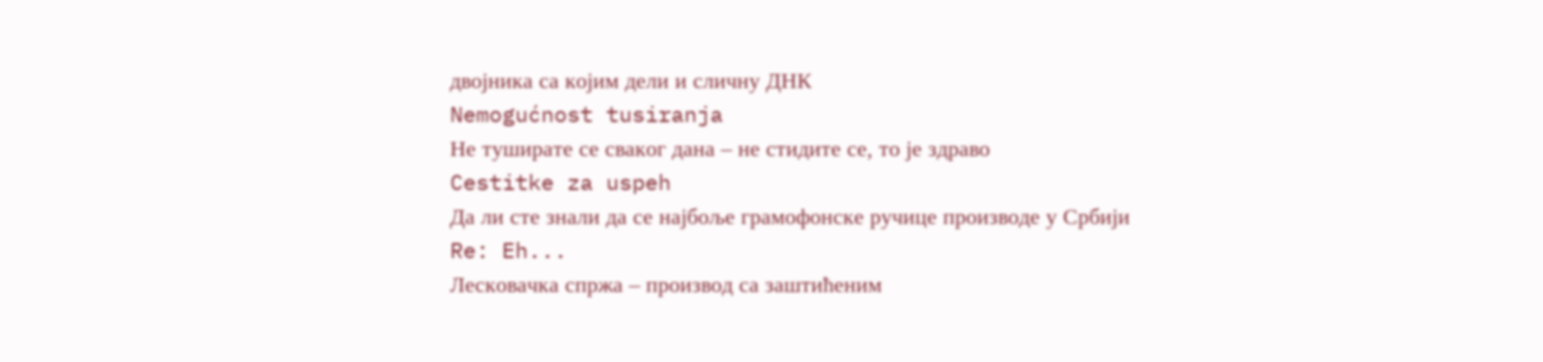двојника са којим дели и сличну ДНК
Nemogućnost tusiranja
Не туширате се сваког дана – не стидите се, то је здраво
Cestitke za uspeh
Да ли сте знали да се најбоље грамофонске ручице производе у Србији
Re: Eh...
Лесковачка спржа – производ са заштићеним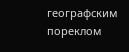географским пореклом